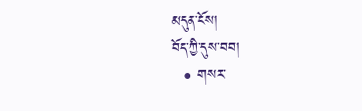མདུན་ངོས།
བོད་ཀྱི་དུས་བབ།
  • གསར་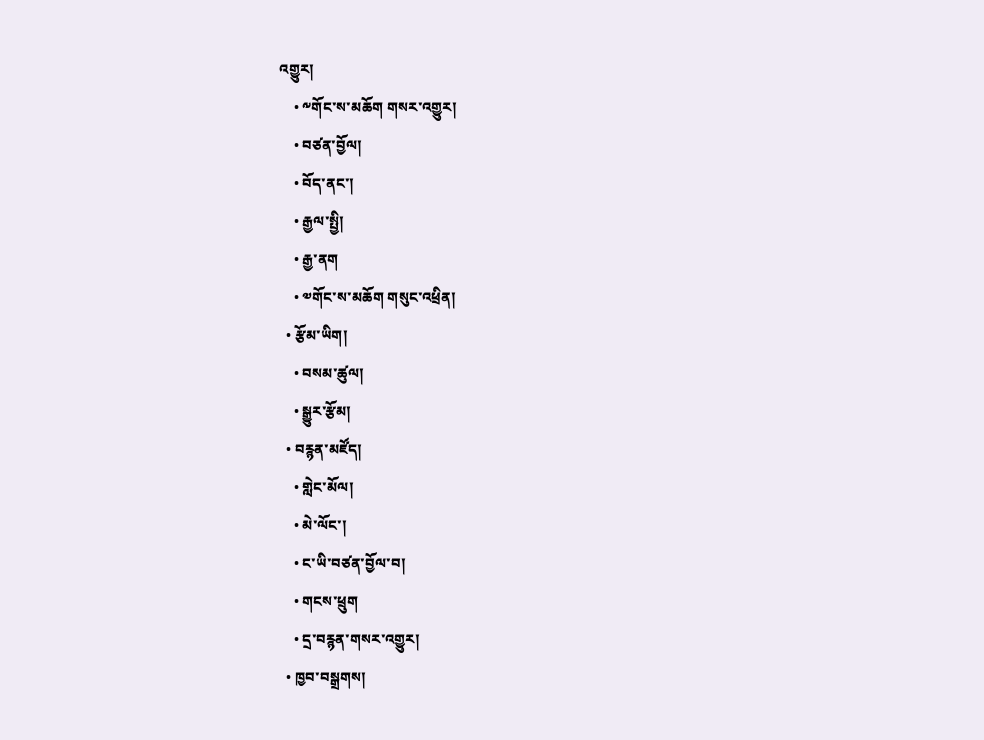འགྱུར།
    • ༸གོང་ས་མཆོག གསར་འགྱུར།
    • བཙན་བྱོལ།
    • བོད་ནང་།
    • རྒྱལ་སྤྱི།
    • རྒྱ་ནག
    • ༧གོང་ས་མཆོག གསུང་འཕྲིན།
  • རྩོམ་ཡིག།
    • བསམ་ཚུལ།
    • སྒྱུར་རྩོམ།
  • བརྙན་མཛོད།
    • གླེང་མོལ།
    • མེ་ལོང་།
    • ང་ཡི་བཙན་བྱོལ་བ།
    • གངས་ཕྲུག
    • དྲ་བརྙན་གསར་འགྱུར།
  • ཁྱབ་བསྒྲགས།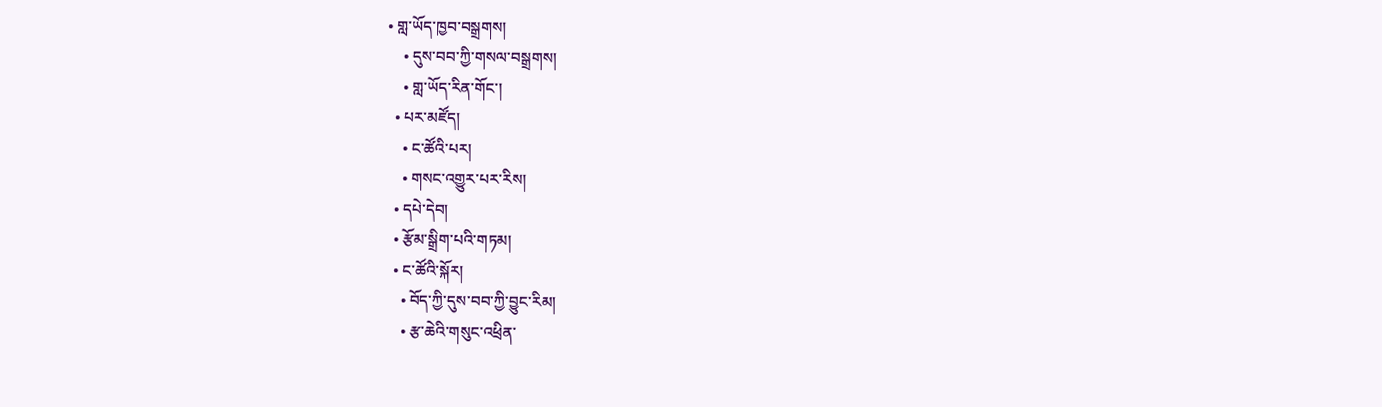• གླ་ཡོད་ཁྱབ་བསྒྲགས།
    • དུས་བབ་ཀྱི་གསལ་བསྒྲགས།
    • གླ་ཡོད་རིན་གོང་།
  • པར་མཛོད།
    • ང་ཚོའི་པར།
    • གསང་འགྱུར་པར་རིས།
  • དཔེ་དེབ།
  • རྩོམ་སྒྲིག་པའི་གཏམ།
  • ང་ཚོའི་སྐོར།
    • བོད་ཀྱི་དུས་བབ་ཀྱི་བྱུང་རིམ།
    • རྩ་ཆེའི་གསུང་འཕྲིན་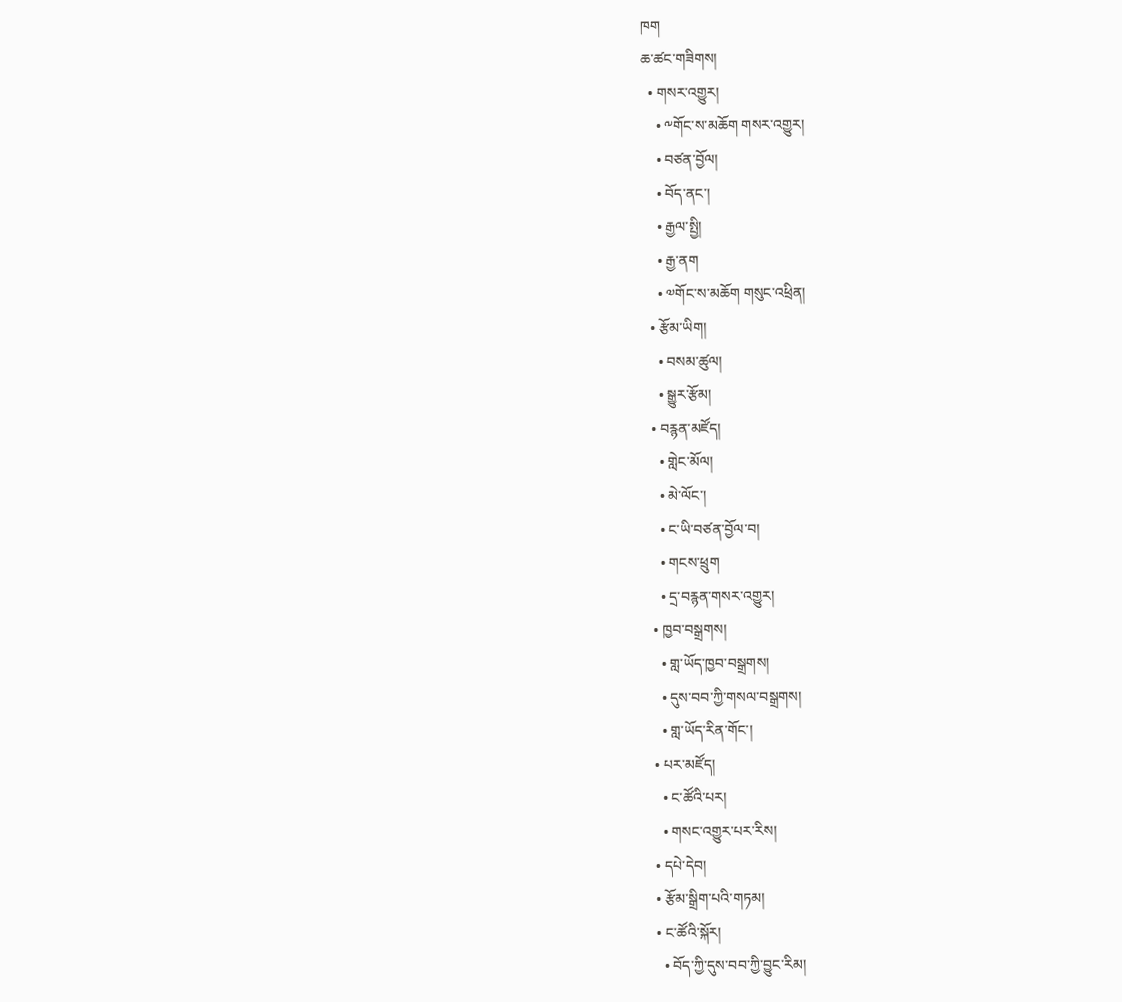ཁག
ཆ་ཚང་གཟིགས།
  • གསར་འགྱུར།
    • ༸གོང་ས་མཆོག གསར་འགྱུར།
    • བཙན་བྱོལ།
    • བོད་ནང་།
    • རྒྱལ་སྤྱི།
    • རྒྱ་ནག
    • ༧གོང་ས་མཆོག གསུང་འཕྲིན།
  • རྩོམ་ཡིག།
    • བསམ་ཚུལ།
    • སྒྱུར་རྩོམ།
  • བརྙན་མཛོད།
    • གླེང་མོལ།
    • མེ་ལོང་།
    • ང་ཡི་བཙན་བྱོལ་བ།
    • གངས་ཕྲུག
    • དྲ་བརྙན་གསར་འགྱུར།
  • ཁྱབ་བསྒྲགས།
    • གླ་ཡོད་ཁྱབ་བསྒྲགས།
    • དུས་བབ་ཀྱི་གསལ་བསྒྲགས།
    • གླ་ཡོད་རིན་གོང་།
  • པར་མཛོད།
    • ང་ཚོའི་པར།
    • གསང་འགྱུར་པར་རིས།
  • དཔེ་དེབ།
  • རྩོམ་སྒྲིག་པའི་གཏམ།
  • ང་ཚོའི་སྐོར།
    • བོད་ཀྱི་དུས་བབ་ཀྱི་བྱུང་རིམ།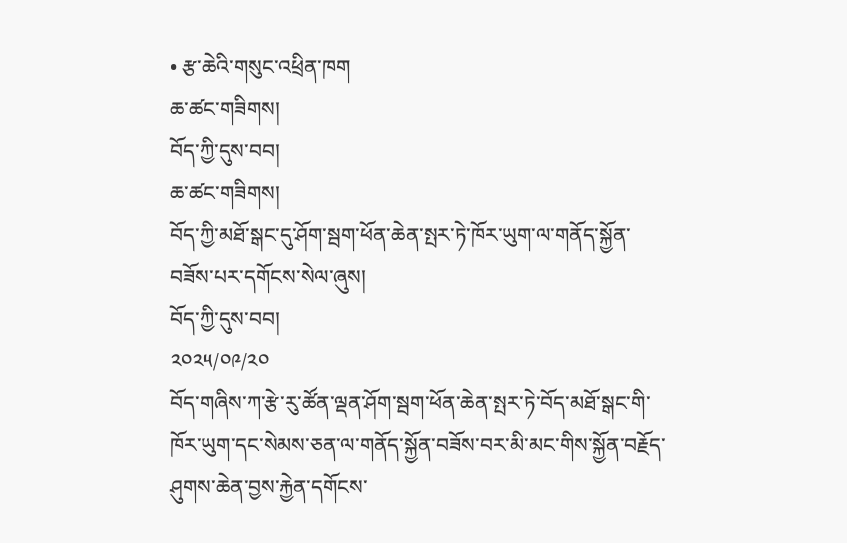• རྩ་ཆེའི་གསུང་འཕྲིན་ཁག
ཆ་ཚང་གཟིགས།
བོད་ཀྱི་དུས་བབ།
ཆ་ཚང་གཟིགས།
བོད་ཀྱི་མཐོ་སྒང་དུ་ཤོག་སྦག་ཕོན་ཆེན་སྤར་ཏེ་ཁོར་ཡུག་ལ་གནོད་སྐྱོན་བཟོས་པར་དགོངས་སེལ་ཞུས།
བོད་ཀྱི་དུས་བབ།
༢༠༢༥/༠༩/༢༠
བོད་གཞིས་ཀ་རྩེ་རུ་ཚོན་ལྡན་ཤོག་སྦག་ཕོན་ཆེན་སྤར་ཏེ་བོད་མཐོ་སྒང་གི་ཁོར་ཡུག་དང་སེམས་ཅན་ལ་གནོད་སྐྱོན་བཟོས་བར་མི་མང་གིས་སྐྱོན་བརྗོད་ཤུགས་ཆེན་བྱས་རྐྱེན་དགོངས་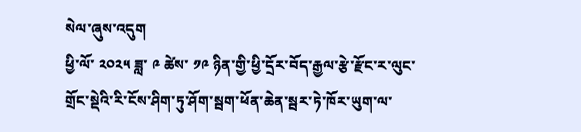སེལ་ཞུས་འདུག
ཕྱི་ལོ་ ༢༠༢༥ ཟླ་ ༩ ཚེས་ ༡༩ ཉིན་གྱི་ཕྱི་དྲོར་བོད་རྒྱལ་རྩེ་རྫོང་ར་ལུང་གྲོང་སྡེའི་རི་ངོས་ཤིག་ཏུ་ཤོག་སྦག་ཕོན་ཆེན་སྦར་ཏེ་ཁོར་ཡུག་ལ་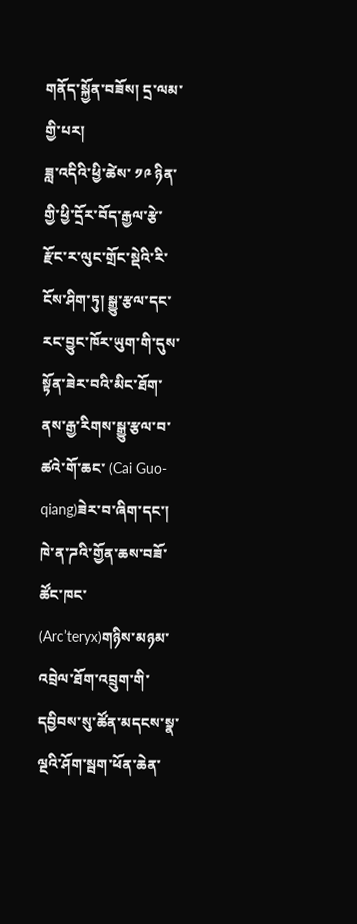གནོད་སྐྱོན་བཟོས། དྲ་ལམ་གྱི་པར།
ཟླ་འདིའི་ཕྱི་ཚེས་ ༡༩ ཉིན་གྱི་ཕྱི་དྲོར་བོད་རྒྱལ་རྩེ་རྫོང་ར་ལུང་གྲོང་སྡེའི་རི་ངོས་ཤིག་ཏུ། སྒྱུ་རྩལ་དང་རང་བྱུང་ཁོར་ཡུག་གི་དུས་སྟོན་ཟེར་བའི་མིང་ཐོག་ནས་རྒྱ་རིགས་སྒྱུ་རྩལ་བ་ཚའེ་གོ་ཆང་ (Cai Guo-qiang)ཟེར་བ་ཞིག་དང་། ཁེ་ན་ཌའི་གྱོན་ཆས་བཟོ་ཚོང་ཁང་ (Arc’teryx)གཉིས་མཉམ་འབྲེལ་ཐོག་འབྲུག་གི་དབྱིབས་སུ་ཚོན་མདངས་སྣ་ལྔའི་ཤོག་སྦག་ཕོན་ཆེན་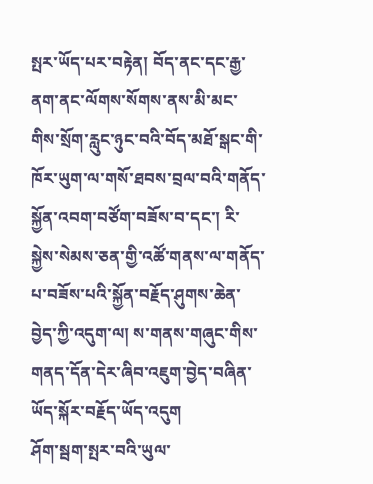སྤར་ཡོད་པར་བརྟེན། བོད་ནང་དང་རྒྱ་ནག་ནང་ལོགས་སོགས་ནས་མི་མང་གིས་སྲོག་རླུང་ཉུང་བའི་བོད་མཐོ་སྒང་གི་ཁོར་ཡུག་ལ་གསོ་ཐབས་བྲལ་བའི་གནོད་སྐྱོན་འབག་བཙོག་བཟོས་བ་དང་། རི་སྐྱེས་སེམས་ཅན་གྱི་འཚོ་གནས་ལ་གནོད་པ་བཟོས་པའི་སྐྱོན་བརྗོད་ཤུགས་ཆེན་བྱེད་ཀྱི་འདུག་ལ། ས་གནས་གཞུང་གིས་གནད་དོན་དེར་ཞིབ་འཇུག་བྱེད་བཞིན་ཡོད་སྐོར་བརྗོད་ཡོད་འདུག
ཤོག་སྦག་སྤར་བའི་ཡུལ་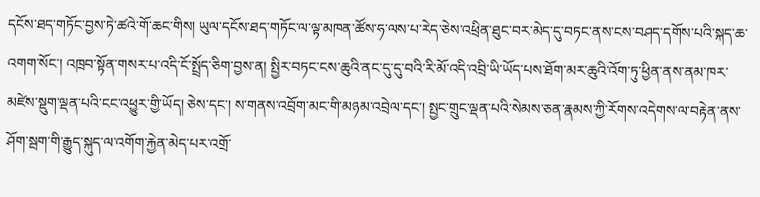དངོས་ཐད་གཏོང་བྱས་ཏེ་ཚའེ་གོ་ཆང་གིས། ཡུལ་དངོས་ཐད་གཏོང་ལ་ལྟ་མཁན་ཚོས་ཧ་ལས་པ་རེད་ཅེས་འཕྲིན་ཐུང་བར་མེད་དུ་བཏང་ནས་ངས་བཤད་དགོས་པའི་སྐད་ཆ་འགག་སོང་། འཁྲབ་སྟོན་གསར་པ་འདི་ངོ་སྤྲོད་ཅིག་བྱས་ན། སྤྱིར་བཏང་ངས་ཆུའི་ནང་དུ་དུ་བའི་རི་མོ་འདི་འབྲི་ཡི་ཡོད་པས་ཐོག་མར་ཆུའི་འོག་ཏུ་ཕྱིན་ནས་ནམ་ཁར་མཛེས་སྡུག་ལྡན་པའི་ངང་འཕྱུར་གྱི་ཡོད། ཅེས་དང་། ས་གནས་འབྲོག་མང་གི་མཉམ་འབྲེལ་དང་། སྤྱང་གྲུང་ལྡན་པའི་སེམས་ཅན་རྣམས་ཀྱི་རོགས་འདེགས་ལ་བརྟེན་ནས་ཤོག་སྦག་གི་རྒྱུད་སྐུད་ལ་འགོག་རྐྱེན་མེད་པར་འགྲོ་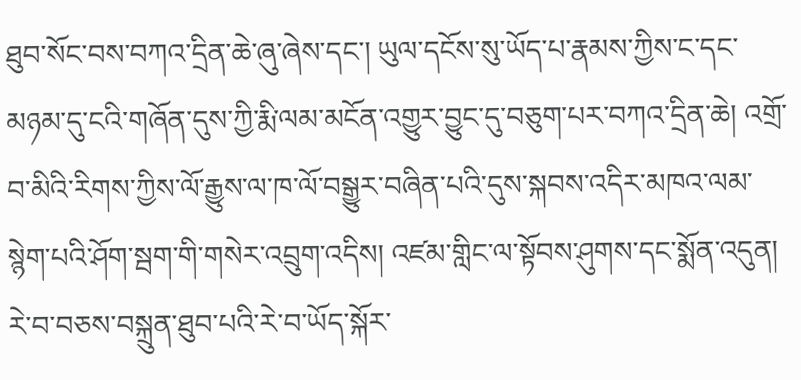ཐུབ་སོང་བས་བཀའ་དྲིན་ཆེ་ཞུ་ཞེས་དང་། ཡུལ་དངོས་སུ་ཡོད་པ་རྣམས་ཀྱིས་ང་དང་མཉམ་དུ་ངའི་གཞོན་དུས་ཀྱི་རྨི་ལམ་མངོན་འགྱུར་བྱུང་དུ་བཅུག་པར་བཀའ་དྲིན་ཆེ། འགྲོ་བ་མིའི་རིགས་ཀྱིས་ལོ་རྒྱུས་ལ་ཁ་ལོ་བསྒྱུར་བཞིན་པའི་དུས་སྐབས་འདིར་མཁའ་ལམ་སྙེག་པའི་ཤོག་སྦག་གི་གསེར་འབྲུག་འདིས། འཛམ་གླིང་ལ་སྟོབས་ཤུགས་དང་སྨོན་འདུན། རེ་བ་བཅས་བསྐྲུན་ཐུབ་པའི་རེ་བ་ཡོད་སྐོར་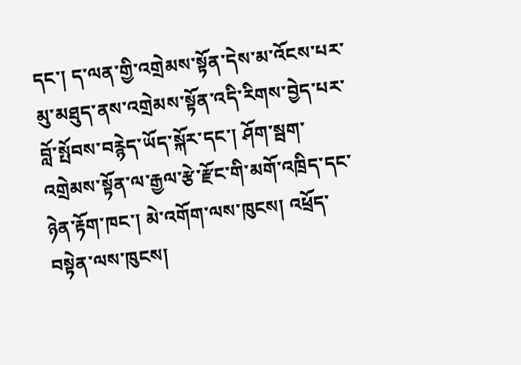དང་། ད་ལན་གྱི་འགྲེམས་སྟོན་དེས་མ་འོངས་པར་མུ་མཐུད་ནས་འགྲེམས་སྟོན་འདི་རིགས་བྱེད་པར་བློ་སྤོབས་བརྙེད་ཡོད་སྐོར་དང་། ཤོག་སྦག་འགྲེམས་སྟོན་ལ་རྒྱལ་རྩེ་རྫོང་གི་མགོ་འཁྲིད་དང་ཉེན་རྟོག་ཁང་། མེ་འགོག་ལས་ཁུངས། འཕྲོད་བསྟེན་ལས་ཁུངས།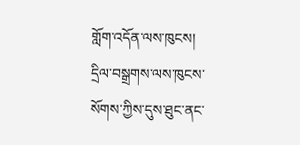གློག་འདོན་ལས་ཁུངས། དྲིལ་བསྒྲགས་ལས་ཁུངས་སོགས་ཀྱིས་དུས་ཐུང་ནང་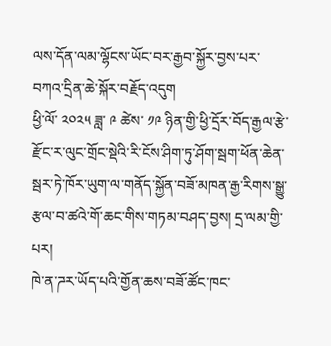ལས་དོན་ལམ་ལྷོངས་ཡོང་བར་རྒྱབ་སྐྱོར་བྱས་པར་བཀའ་དྲིན་ཆེ་སྐོར་བརྗོད་འདུག
ཕྱི་ལོ་ ༢༠༢༥ ཟླ་ ༩ ཚེས་ ༡༩ ཉིན་གྱི་ཕྱི་དྲོར་བོད་རྒྱལ་རྩེ་རྫོང་ར་ལུང་གྲོང་སྡེའི་རི་ངོས་ཤིག་ཏུ་ཤོག་སྦག་ཕོན་ཆེན་སྦར་ཏེ་ཁོར་ཡུག་ལ་གནོད་སྐྱོན་བཟོ་མཁན་རྒྱ་རིགས་སྒྱུ་རྩལ་བ་ཚའེ་གོ་ཆང་གིས་གཏམ་བཤད་བྱས། དྲ་ལམ་གྱི་པར།
ཁེ་ན་ཌར་ཡོད་པའི་གྱོན་ཆས་བཟོ་ཚོང་ཁང་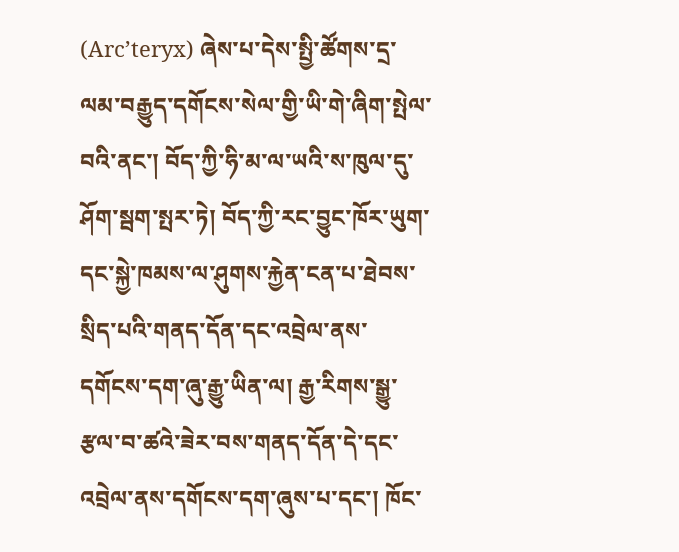(Arc’teryx) ཞེས་པ་དེས་སྤྱི་ཚོགས་དྲ་ལམ་བརྒྱུད་དགོངས་སེལ་གྱི་ཡི་གེ་ཞིག་སྤེལ་བའི་ནང་། བོད་ཀྱི་ཧི་མ་ལ་ཡའི་ས་ཁུལ་དུ་ཤོག་སྦག་སྤར་ཏེ། བོད་ཀྱི་རང་བྱུང་ཁོར་ཡུག་དང་སྐྱེ་ཁམས་ལ་ཤུགས་རྐྱེན་ངན་པ་ཐེབས་སྲིད་པའི་གནད་དོན་དང་འབྲེལ་ནས་དགོངས་དག་ཞུ་རྒྱུ་ཡིན་ལ། རྒྱ་རིགས་སྒྱུ་རྩལ་བ་ཚའེ་ཟེར་བས་གནད་དོན་དེ་དང་འབྲེལ་ནས་དགོངས་དག་ཞུས་པ་དང་། ཁོང་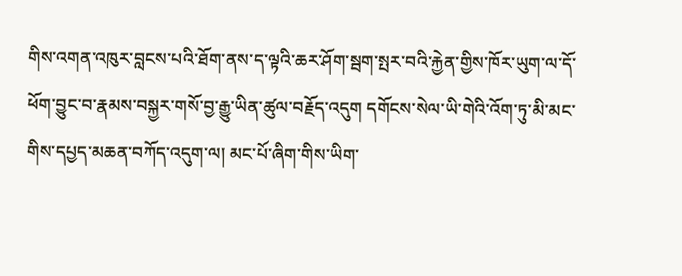གིས་འགན་འཁུར་བླངས་པའི་ཐོག་ནས་ད་ལྟའི་ཆར་ཤོག་སྦག་སྤར་བའི་རྐྱེན་གྱིས་ཁོར་ཡུག་ལ་དོ་ཕོག་བྱུང་བ་རྣམས་བསྐྱར་གསོ་བྱ་རྒྱུ་ཡིན་ཚུལ་བརྗོད་འདུག དགོངས་སེལ་ཡི་གེའི་འོག་ཏུ་མི་མང་གིས་དཔྱད་མཆན་བཀོད་འདུག་ལ། མང་པོ་ཞིག་གིས་ཡིག་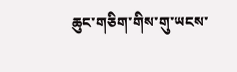ཆུང་གཅིག་གིས་གུ་ཡངས་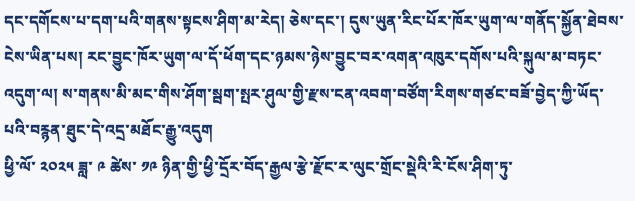དང་དགོངས་པ་དག་པའི་གནས་སྟངས་ཤིག་མ་རེད། ཅེས་དང་། དུས་ཡུན་རིང་པོར་ཁོར་ཡུག་ལ་གནོད་སྐྱོན་ཐེབས་ངེས་ཡིན་པས། རང་བྱུང་ཁོར་ཡུག་ལ་དོ་ཕོག་དང་ཉམས་ཉེས་བྱུང་བར་འགན་འཁུར་དགོས་པའི་སྐུལ་མ་བཏང་འདུག་ལ། ས་གནས་མི་མང་གིས་ཤོག་སྦག་སྤར་ཤུལ་གྱི་རྫས་ངན་འབག་བཙོག་རིགས་གཙང་བཟོ་བྱེད་ཀྱི་ཡོད་པའི་བརྙན་ཐུང་དེ་འདྲ་མཐོང་རྒྱུ་འདུག
ཕྱི་ལོ་ ༢༠༢༥ ཟླ་ ༩ ཚེས་ ༡༩ ཉིན་གྱི་ཕྱི་དྲོར་བོད་རྒྱལ་རྩེ་རྫོང་ར་ལུང་གྲོང་སྡེའི་རི་ངོས་ཤིག་ཏུ་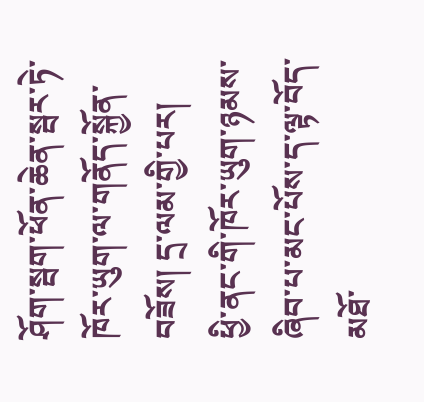ཤོག་སྦག་ཕོན་ཆེན་སྦར་ཏེ་ཁོར་ཡུག་ལ་གནོད་སྐྱོན་བཟོས། དྲ་ལམ་གྱི་པར།
ཕྱི་ནང་གི་ཁོར་ཡུག་ཉམས་ཞིབ་པ་མང་པོས་ད་ལྟ་བོད་མཐོ་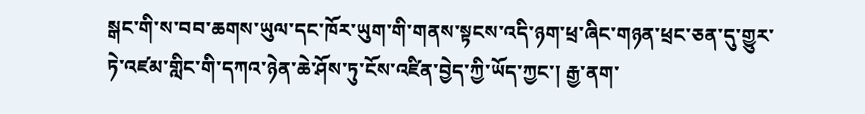སྒང་གི་ས་བབ་ཆགས་ཡུལ་དང་ཁོར་ཡུག་གི་གནས་སྟངས་འདི་ཉག་ཕྲ་ཞིང་གཉན་ཕྲང་ཅན་དུ་གྱུར་ཏེ་འཛམ་གླིང་གི་དཀའ་ཉེན་ཆེ་ཤོས་ཏུ་ངོས་འཛིན་བྱེད་ཀྱི་ཡོད་ཀྱང་། རྒྱ་ནག་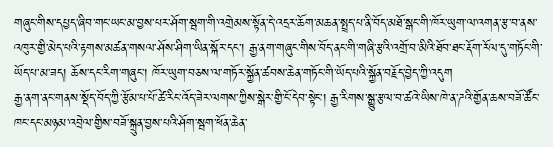གཞུང་གིས་དཔྱད་ཞིབ་གང་ཡང་མ་བྱས་པར་ཤོག་སྦག་གི་འགྲེམས་སྟོན་དེ་འདྲར་ཆོག་མཆན་སྤྲད་པ་ནི་བོད་མཐོ་སྒང་གི་ཁོར་ཡུག་ལ་འགན་རྩ་བ་ནས་འཁུར་གྱི་མེད་པའི་རྟགས་མཚན་གསལ་ཤོས་ཤིག་ཡིན་སྐོར་དང་། རྒྱ་ནག་གཞུང་གིས་བོད་ནང་གི་གཞི་རྩའི་འགྲོ་བ་མིའི་ཐོབ་ཐང་རྡོག་རོལ་དུ་གཏོང་གི་ཡོད་པ་མ་ཟད། ཆོས་དང་རིག་གཞུང་། ཁོར་ཡུག་བཅས་ལ་གཏོར་སྐྱོན་ཚབས་ཆེན་གཏོང་གི་ཡོད་པའི་སྐྱོན་བརྗོད་བྱེད་ཀྱི་འདུག
རྒྱ་ནག་ནང་གནས་སྡོད་བོད་ཀྱི་རྩོམ་པ་པོ་ཚེ་རིང་འོད་ཟེར་ལགས་ཀྱིས་སྒེར་གྱི་ངོ་དེབ་སྟེང་། རྒྱ་རིགས་སྒྱུ་རྩལ་བ་ཚའེ་ཡིས་ཁེ་ན་ཌའི་གྱོན་ཆས་བཟོ་ཚོང་ཁང་དང་མཉམ་འབྲེལ་གྱིས་བཟོ་སྐྲུན་བྱས་པའི་ཤོག་སྦག་ཕོན་ཆེན་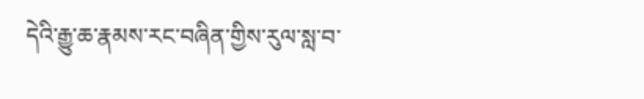དེའི་རྒྱུ་ཆ་རྣམས་རང་བཞིན་གྱིས་རུལ་སླ་བ་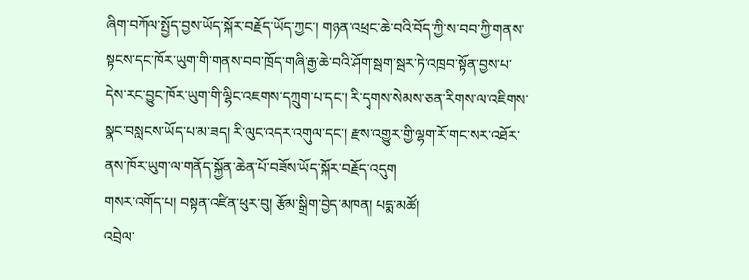ཞིག་བཀོལ་སྤྱོད་བྱས་ཡོད་སྐོར་བརྗོད་ཡོད་ཀྱང་། གཉན་འཕྲང་ཆེ་བའི་བོད་ཀྱི་ས་བབ་ཀྱི་གནས་སྟངས་དང་ཁོར་ཡུག་གི་གནས་བབ་ཁྲོད་གཞི་རྒྱ་ཆེ་བའི་ཤོག་སྦག་སྦར་ཏེ་འཁྲབ་སྟོན་བྱས་པ་དེས་རང་བྱུང་ཁོར་ཡུག་གི་ལྷིང་འཇགས་དཀྲུག་པ་དང་། རི་དྭགས་སེམས་ཅན་རིགས་ལ་འཇིགས་སྣང་བསླངས་ཡོད་པ་མ་ཟད། རི་ལུང་འདར་འགུལ་དང་། རྫས་འགྱུར་གྱི་ལྷག་རོ་གང་སར་འཐོར་ནས་ཁོར་ཡུག་ལ་གནོད་སྐྱོན་ཆེན་པོ་བཟོས་ཡོད་སྐོར་བརྗོད་འདུག
གསར་འགོད་པ། བསྟན་འཛིན་ཕུར་བུ། རྩོམ་སྒྲིག་བྱེད་མཁན། པདྨ་མཚོ།
འབྲེལ་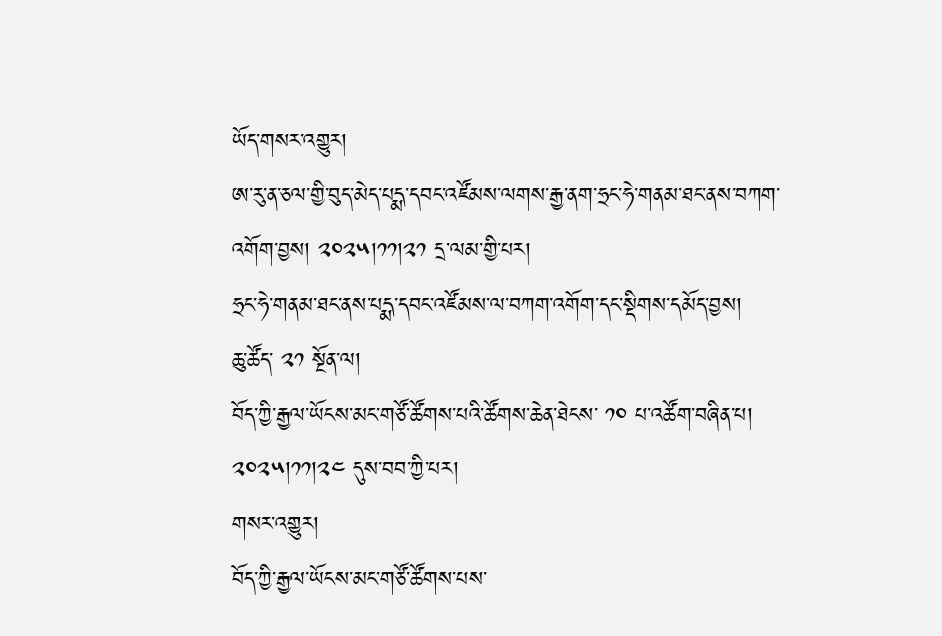ཡོད་གསར་འགྱུར།
ཨ་རུ་ན་ཅལ་གྱི་བུད་མེད་པདྨ་དབང་འཛོམས་ལགས་རྒྱ་ནག་ཧྲང་ཧེ་གནམ་ཐང་ནས་བཀག་འགོག་བྱས། ༢༠༢༥།༡༡།༢༡ དྲ་ལམ་གྱི་པར།
ཧྲང་ཧེ་གནམ་ཐང་ནས་པདྨ་དབང་འཛོམས་ལ་བཀག་འགོག་དང་སྡིགས་དམོད་བྱས།
ཆུ་ཚོད་ ༢༡ སྔོན་ལ།
བོད་ཀྱི་རྒྱལ་ཡོངས་མང་གཙོ་ཚོགས་པའི་ཚོགས་ཆེན་ཐེངས་ ༡༠ པ་འཚོག་བཞིན་པ། ༢༠༢༥།༡༡།༢༤ དུས་བབ་ཀྱི་པར།
གསར་འགྱུར།
བོད་ཀྱི་རྒྱལ་ཡོངས་མང་གཙོ་ཚོགས་པས་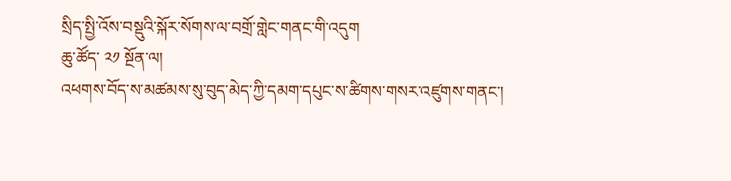སྲིད་སྤྱི་འོས་བསྡུའི་སྐོར་སོགས་ལ་བགྲོ་གླེང་གནང་གི་འདུག
ཆུ་ཚོད་ ༢༡ སྔོན་ལ།
འཕགས་བོད་ས་མཚམས་སུ་བུད་མེད་ཀྱི་དམག་དཔུང་ས་ཚིགས་གསར་འཛུགས་གནང་།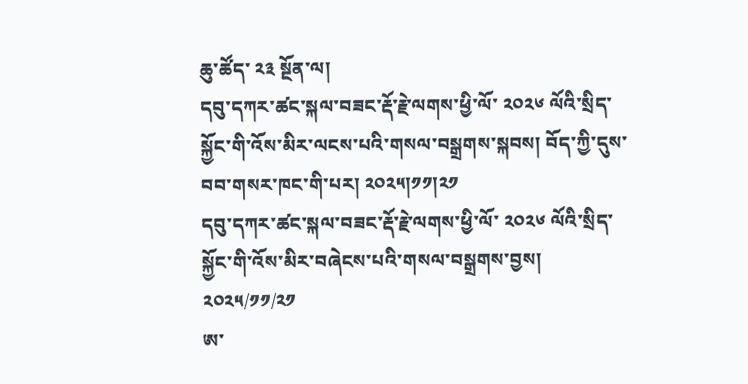ཆུ་ཚོད་ ༢༣ སྔོན་ལ།
དབུ་དཀར་ཚང་སྐལ་བཟང་རྡོ་རྗེ་ལགས་ཕྱི་ལོ་ ༢༠༢༦ ལོའི་སྲིད་སྐྱོང་གི་འོས་མིར་ལངས་པའི་གསལ་བསྒྲགས་སྐབས། བོད་ཀྱི་དུས་བབ་གསར་ཁང་གི་པར། ༢༠༢༥།༡༡།༢༡
དབུ་དཀར་ཚང་སྐལ་བཟང་རྡོ་རྗེ་ལགས་ཕྱི་ལོ་ ༢༠༢༦ ལོའི་སྲིད་སྐྱོང་གི་འོས་མིར་བཞེངས་པའི་གསལ་བསྒྲགས་བྱས།
༢༠༢༥/༡༡/༢༡
ཨ་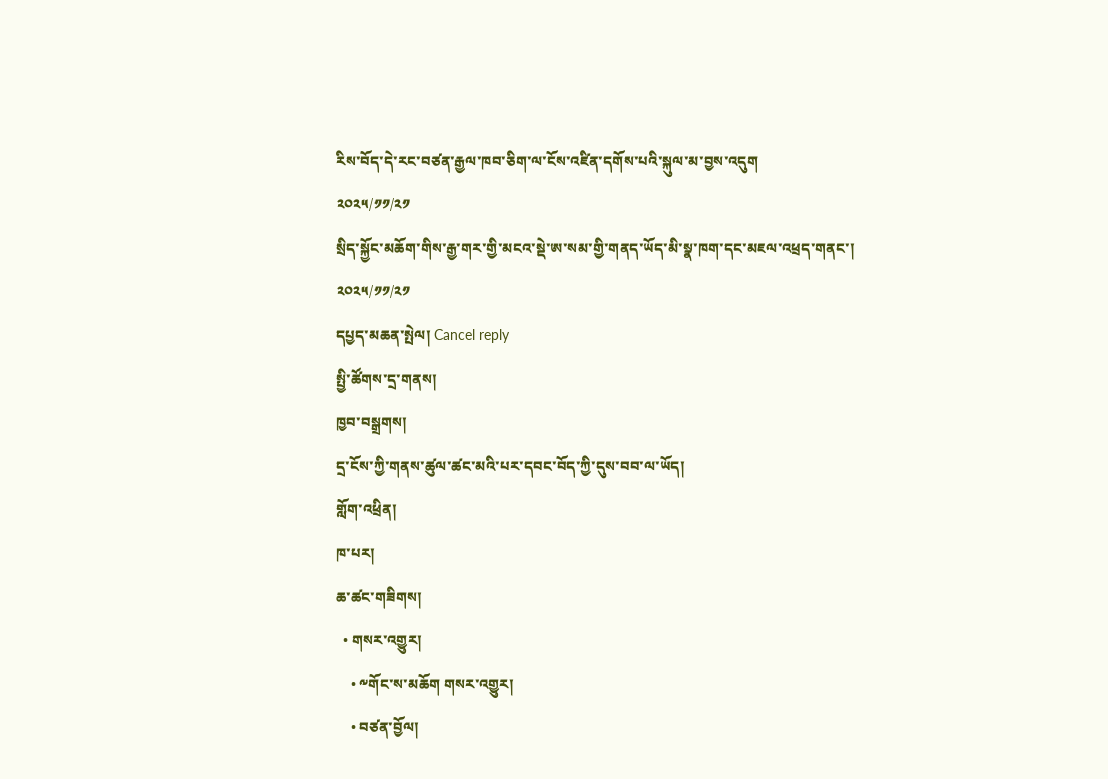རིས་བོད་དེ་རང་བཙན་རྒྱལ་ཁབ་ཅིག་ལ་ངོས་འཛིན་དགོས་པའི་སྐུལ་མ་བྱས་འདུག
༢༠༢༥/༡༡/༢༡
སྲིད་སྐྱོང་མཆོག་གིས་རྒྱ་གར་གྱི་མངའ་སྡེ་ཨ་སམ་གྱི་གནད་ཡོད་མི་སྣ་ཁག་དང་མཇལ་འཕྲད་གནང་།
༢༠༢༥/༡༡/༢༡
དཔྱད་མཆན་སྤེལ། Cancel reply
སྤྱི་ཚོགས་དྲ་གནས།
ཁྱབ་བསྒྲགས།
དྲ་ངོས་ཀྱི་གནས་ཚུལ་ཚང་མའི་པར་དབང་བོད་ཀྱི་དུས་བབ་ལ་ཡོད།
གློག་འཕྲིན།
ཁ་པར།
ཆ་ཚང་གཟིགས།
  • གསར་འགྱུར།
    • ༸གོང་ས་མཆོག གསར་འགྱུར།
    • བཙན་བྱོལ།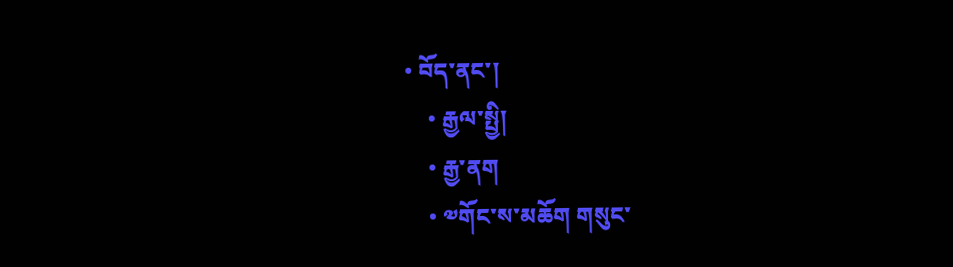• བོད་ནང་།
    • རྒྱལ་སྤྱི།
    • རྒྱ་ནག
    • ༧གོང་ས་མཆོག གསུང་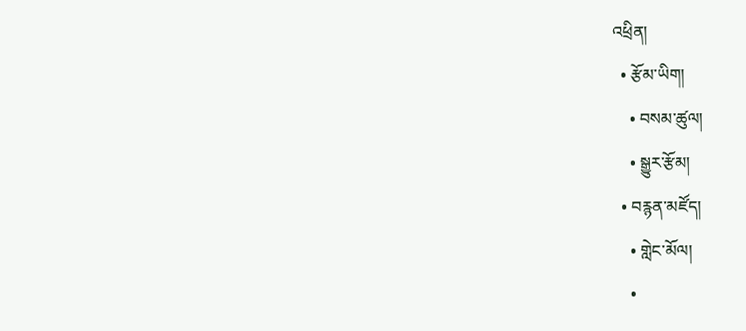འཕྲིན།
  • རྩོམ་ཡིག།
    • བསམ་ཚུལ།
    • སྒྱུར་རྩོམ།
  • བརྙན་མཛོད།
    • གླེང་མོལ།
    •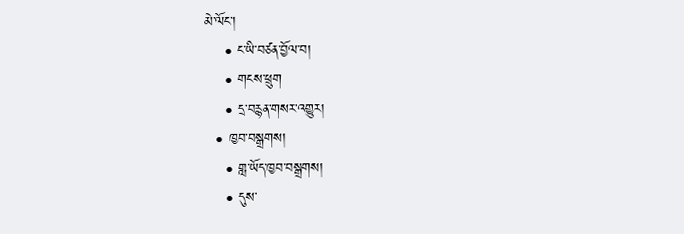མེ་ལོང་།
    • ང་ཡི་བཙན་བྱོལ་བ།
    • གངས་ཕྲུག
    • དྲ་བརྙན་གསར་འགྱུར།
  • ཁྱབ་བསྒྲགས།
    • གླ་ཡོད་ཁྱབ་བསྒྲགས།
    • དུས་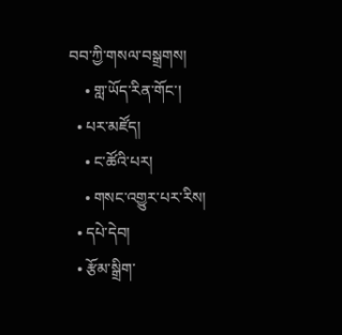བབ་ཀྱི་གསལ་བསྒྲགས།
    • གླ་ཡོད་རིན་གོང་།
  • པར་མཛོད།
    • ང་ཚོའི་པར།
    • གསང་འགྱུར་པར་རིས།
  • དཔེ་དེབ།
  • རྩོམ་སྒྲིག་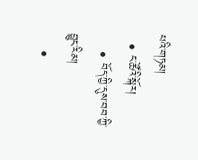པའི་གཏམ།
  • ང་ཚོའི་སྐོར།
    • བོད་ཀྱི་དུས་བབ་ཀྱི་བྱུང་རིམ།
    •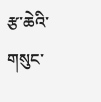རྩ་ཆེའི་གསུང་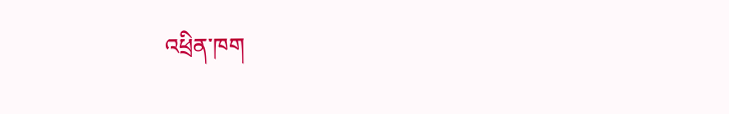འཕྲིན་ཁག